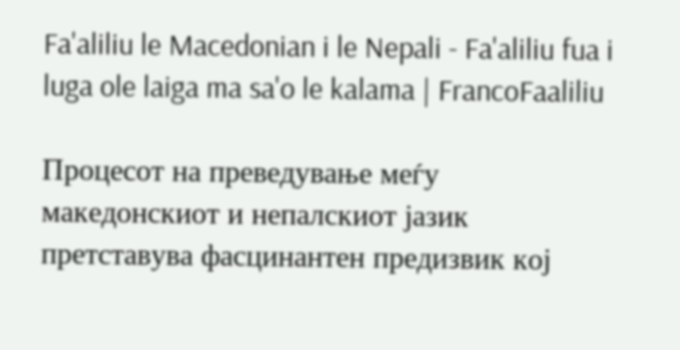Fa'aliliu le Macedonian i le Nepali - Fa'aliliu fua i luga ole laiga ma sa'o le kalama | FrancoFaaliliu

Процесот на преведување меѓу македонскиот и непалскиот јазик претставува фасцинантен предизвик кој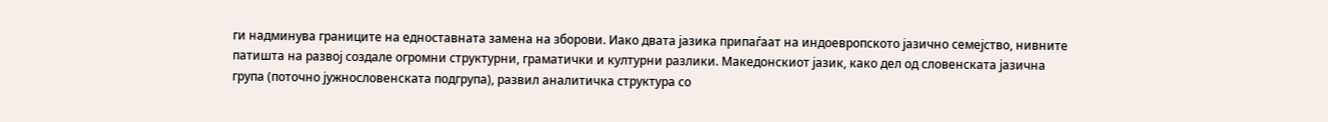ги надминува границите на едноставната замена на зборови. Иако двата јазика припаѓаат на индоевропското јазично семејство, нивните патишта на развој создале огромни структурни, граматички и културни разлики. Македонскиот јазик, како дел од словенската јазична група (поточно јужнословенската подгрупа), развил аналитичка структура со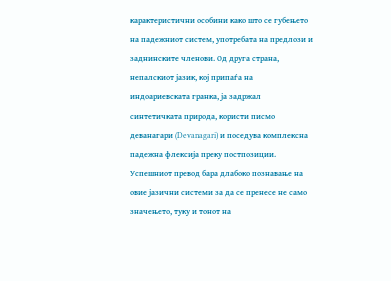карактеристични особини како што се губењето на падежниот систем, употребата на предлози и заднинските членови. Од друга страна, непалскиот јазик, кој припаѓа на индоариевската гранка, ја задржал синтетичката природа, користи писмо деванагари (Devanagari) и поседува комплексна падежна флексија преку постпозиции. Успешниот превод бара длабоко познавање на овие јазични системи за да се пренесе не само значењето, туку и тонот на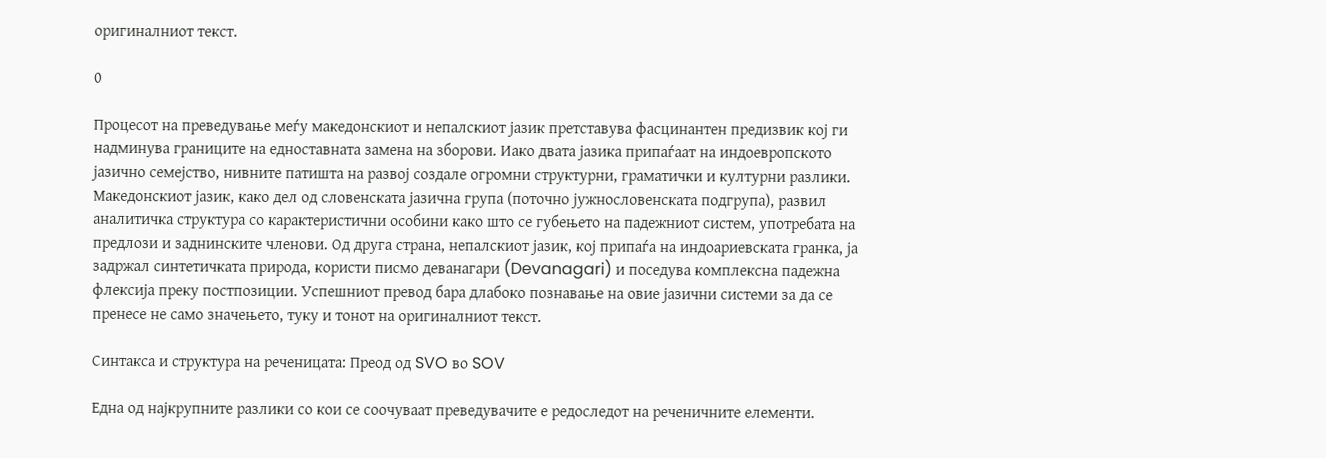оригиналниот текст.

0

Процесот на преведување меѓу македонскиот и непалскиот јазик претставува фасцинантен предизвик кој ги надминува границите на едноставната замена на зборови. Иако двата јазика припаѓаат на индоевропското јазично семејство, нивните патишта на развој создале огромни структурни, граматички и културни разлики. Македонскиот јазик, како дел од словенската јазична група (поточно јужнословенската подгрупа), развил аналитичка структура со карактеристични особини како што се губењето на падежниот систем, употребата на предлози и заднинските членови. Од друга страна, непалскиот јазик, кој припаѓа на индоариевската гранка, ја задржал синтетичката природа, користи писмо деванагари (Devanagari) и поседува комплексна падежна флексија преку постпозиции. Успешниот превод бара длабоко познавање на овие јазични системи за да се пренесе не само значењето, туку и тонот на оригиналниот текст.

Синтакса и структура на реченицата: Преод од SVO во SOV

Една од најкрупните разлики со кои се соочуваат преведувачите е редоследот на реченичните елементи.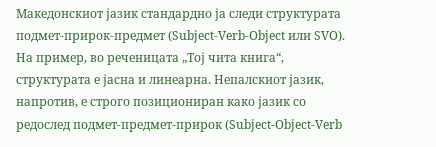Македонскиот јазик стандардно ја следи структурата подмет-прирок-предмет (Subject-Verb-Object или SVO). На пример, во реченицата „Тој чита книга“, структурата е јасна и линеарна. Непалскиот јазик, напротив, е строго позициониран како јазик со редослед подмет-предмет-прирок (Subject-Object-Verb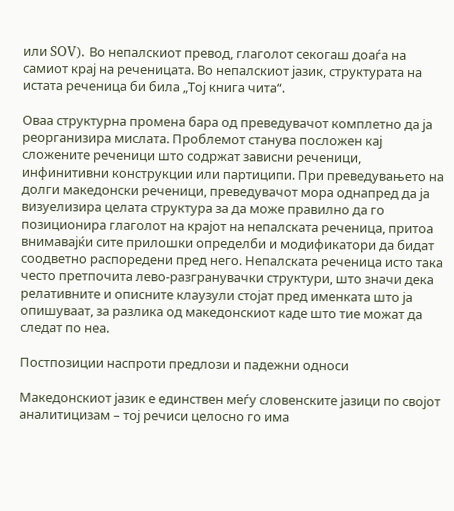или SOV). Во непалскиот превод, глаголот секогаш доаѓа на самиот крај на реченицата. Во непалскиот јазик, структурата на истата реченица би била „Тој книга чита“.

Оваа структурна промена бара од преведувачот комплетно да ја реорганизира мислата. Проблемот станува посложен кај сложените реченици што содржат зависни реченици, инфинитивни конструкции или партиципи. При преведувањето на долги македонски реченици, преведувачот мора однапред да ја визуелизира целата структура за да може правилно да го позиционира глаголот на крајот на непалската реченица, притоа внимавајќи сите прилошки определби и модификатори да бидат соодветно распоредени пред него. Непалската реченица исто така често претпочита лево-разгранувачки структури, што значи дека релативните и описните клаузули стојат пред именката што ја опишуваат, за разлика од македонскиот каде што тие можат да следат по неа.

Постпозиции наспроти предлози и падежни односи

Македонскиот јазик е единствен меѓу словенските јазици по својот аналитицизам – тој речиси целосно го има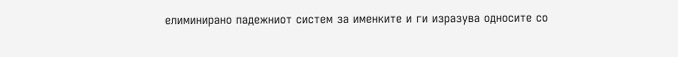елиминирано падежниот систем за именките и ги изразува односите со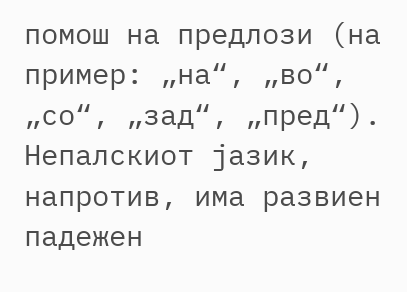помош на предлози (на пример: „на“, „во“, „со“, „зад“, „пред“). Непалскиот јазик, напротив, има развиен падежен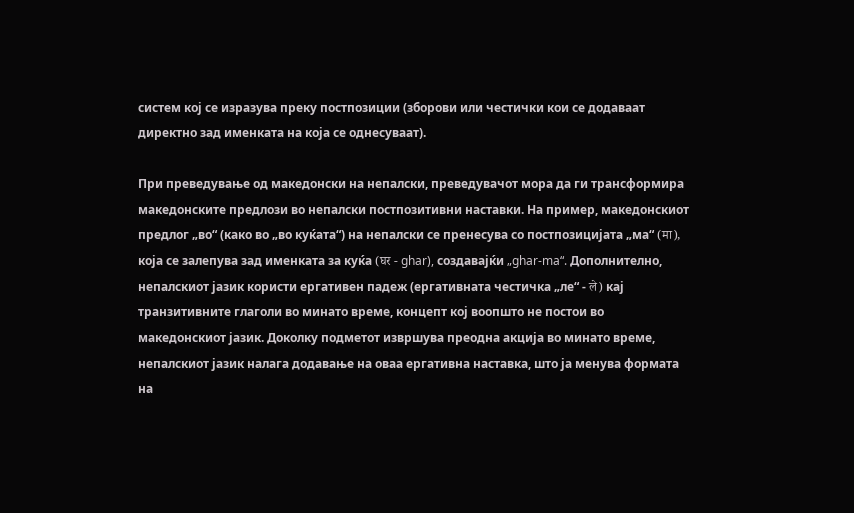систем кој се изразува преку постпозиции (зборови или честички кои се додаваат директно зад именката на која се однесуваат).

При преведување од македонски на непалски, преведувачот мора да ги трансформира македонските предлози во непалски постпозитивни наставки. На пример, македонскиот предлог „во“ (како во „во куќата“) на непалски се пренесува со постпозицијата „ма“ (मा), која се залепува зад именката за куќа (घर - ghar), создавајќи „ghar-ma“. Дополнително, непалскиот јазик користи ергативен падеж (ергативната честичка „ле“ - ले) кај транзитивните глаголи во минато време, концепт кој воопшто не постои во македонскиот јазик. Доколку подметот извршува преодна акција во минато време, непалскиот јазик налага додавање на оваа ергативна наставка, што ја менува формата на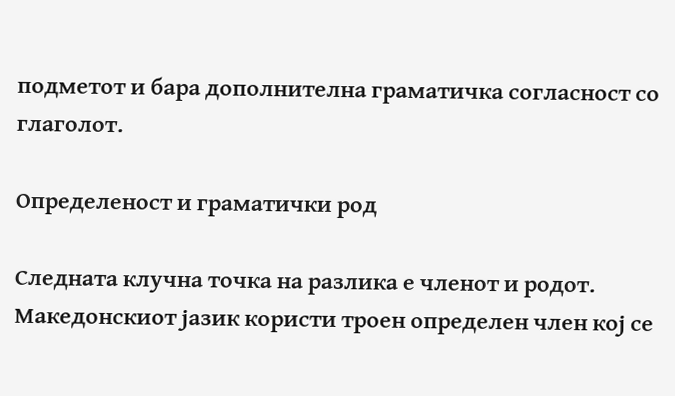подметот и бара дополнителна граматичка согласност со глаголот.

Определеност и граматички род

Следната клучна точка на разлика е членот и родот. Македонскиот јазик користи троен определен член кој се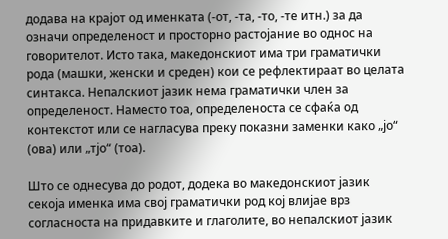додава на крајот од именката (-от, -та, -то, -те итн.) за да означи определеност и просторно растојание во однос на говорителот. Исто така, македонскиот има три граматички рода (машки, женски и среден) кои се рефлектираат во целата синтакса. Непалскиот јазик нема граматички член за определеност. Наместо тоа, определеноста се сфаќа од контекстот или се нагласува преку показни заменки како „јо“ (ова) или „тјо“ (тоа).

Што се однесува до родот, додека во македонскиот јазик секоја именка има свој граматички род кој влијае врз согласноста на придавките и глаголите, во непалскиот јазик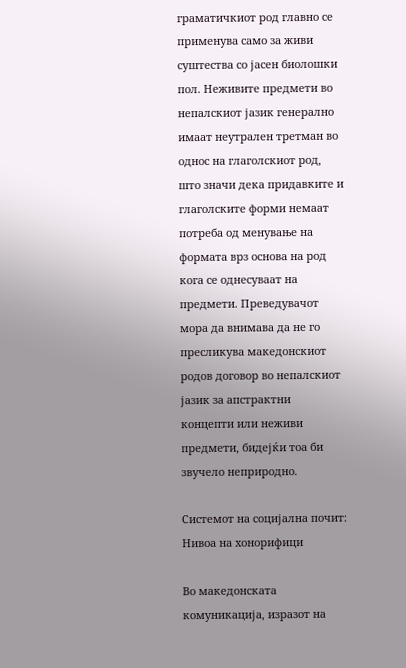граматичкиот род главно се применува само за живи суштества со јасен биолошки пол. Неживите предмети во непалскиот јазик генерално имаат неутрален третман во однос на глаголскиот род, што значи дека придавките и глаголските форми немаат потреба од менување на формата врз основа на род кога се однесуваат на предмети. Преведувачот мора да внимава да не го пресликува македонскиот родов договор во непалскиот јазик за апстрактни концепти или неживи предмети, бидејќи тоа би звучело неприродно.

Системот на социјална почит: Нивоа на хонорифици

Во македонската комуникација, изразот на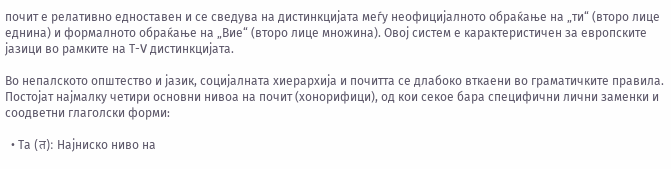почит е релативно едноставен и се сведува на дистинкцијата меѓу неофицијалното обраќање на „ти“ (второ лице еднина) и формалното обраќање на „Вие“ (второ лице множина). Овој систем е карактеристичен за европските јазици во рамките на Т-V дистинкцијата.

Во непалското општество и јазик, социјалната хиерархија и почитта се длабоко вткаени во граматичките правила. Постојат најмалку четири основни нивоа на почит (хонорифици), од кои секое бара специфични лични заменки и соодветни глаголски форми:

  • Та (त): Најниско ниво на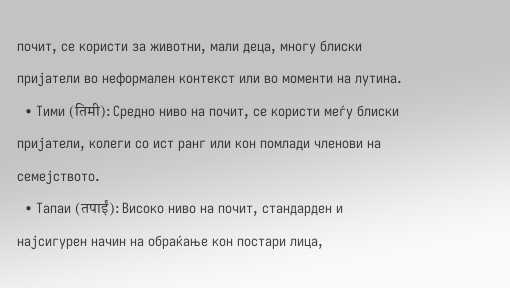почит, се користи за животни, мали деца, многу блиски пријатели во неформален контекст или во моменти на лутина.
  • Тими (तिमी): Средно ниво на почит, се користи меѓу блиски пријатели, колеги со ист ранг или кон помлади членови на семејството.
  • Тапаи (तपाईं): Високо ниво на почит, стандарден и најсигурен начин на обраќање кон постари лица,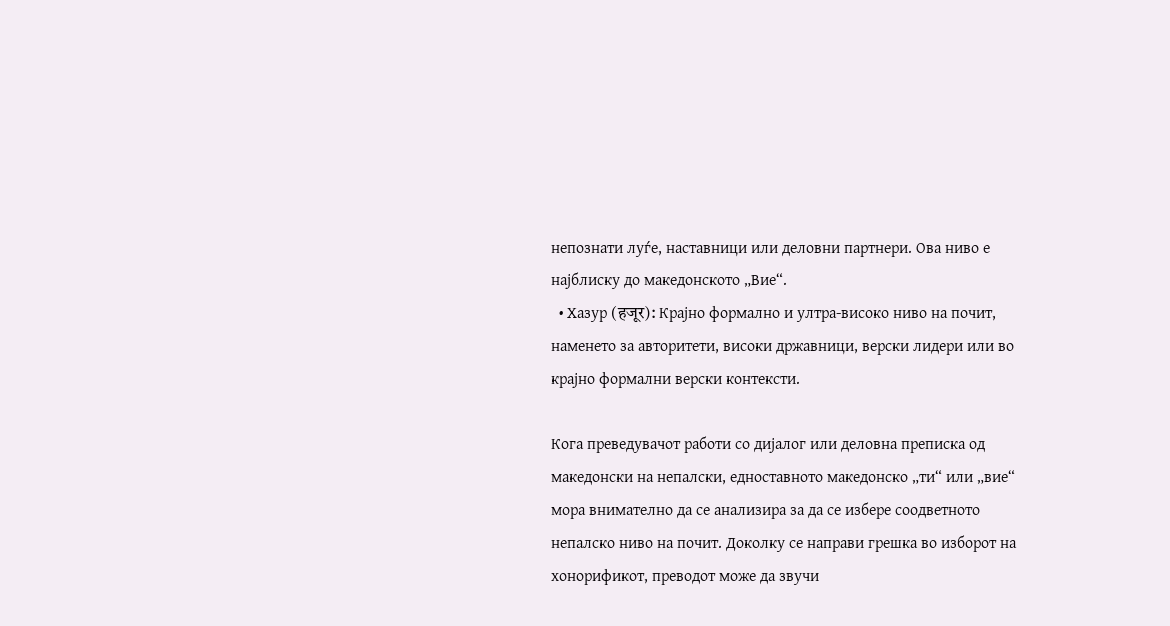непознати луѓе, наставници или деловни партнери. Ова ниво е најблиску до македонското „Вие“.
  • Хазур (हजूर): Крајно формално и ултра-високо ниво на почит, наменето за авторитети, високи државници, верски лидери или во крајно формални верски контексти.

Кога преведувачот работи со дијалог или деловна преписка од македонски на непалски, едноставното македонско „ти“ или „вие“ мора внимателно да се анализира за да се избере соодветното непалско ниво на почит. Доколку се направи грешка во изборот на хонорификот, преводот може да звучи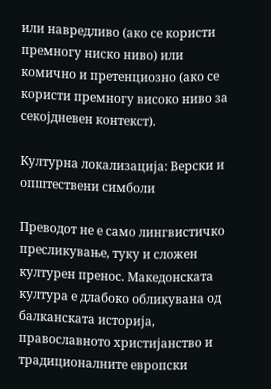или навредливо (ако се користи премногу ниско ниво) или комично и претенциозно (ако се користи премногу високо ниво за секојдневен контекст).

Културна локализација: Верски и општествени симболи

Преводот не е само лингвистичко пресликување, туку и сложен културен пренос. Македонската култура е длабоко обликувана од балканската историја, православното христијанство и традиционалните европски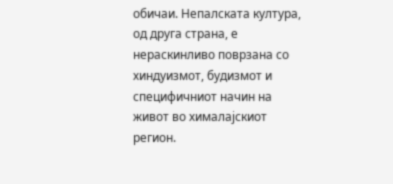обичаи. Непалската култура, од друга страна, е нераскинливо поврзана со хиндуизмот, будизмот и специфичниот начин на живот во хималајскиот регион.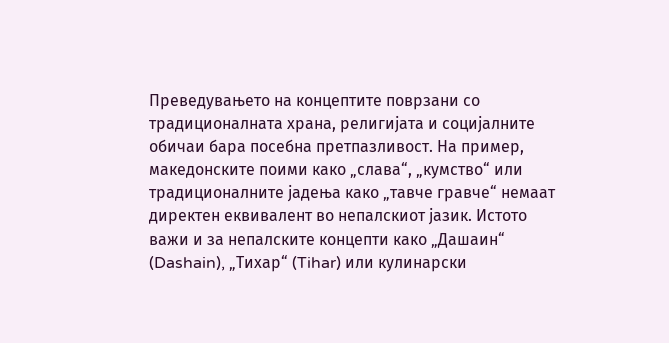Преведувањето на концептите поврзани со традиционалната храна, религијата и социјалните обичаи бара посебна претпазливост. На пример, македонските поими како „слава“, „кумство“ или традиционалните јадења како „тавче гравче“ немаат директен еквивалент во непалскиот јазик. Истото важи и за непалските концепти како „Дашаин“ (Dashain), „Тихар“ (Tihar) или кулинарски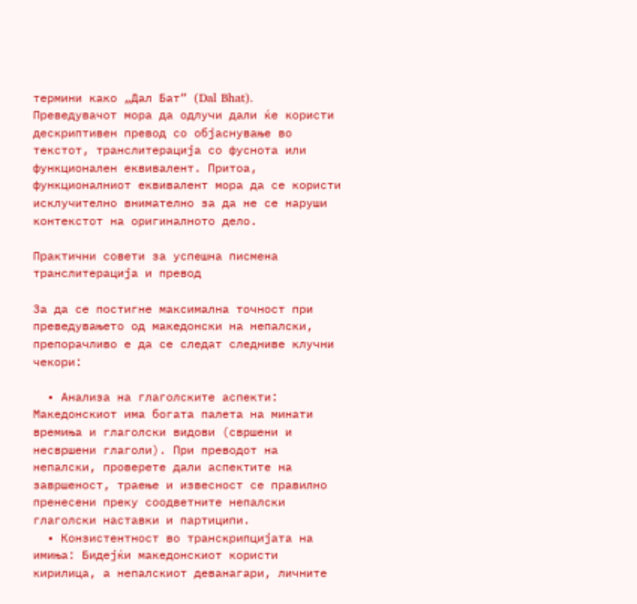термини како „Дал Бат“ (Dal Bhat). Преведувачот мора да одлучи дали ќе користи дескриптивен превод со објаснување во текстот, транслитерација со фуснота или функционален еквивалент. Притоа, функционалниот еквивалент мора да се користи исклучително внимателно за да не се наруши контекстот на оригиналното дело.

Практични совети за успешна писмена транслитерација и превод

За да се постигне максимална точност при преведувањето од македонски на непалски, препорачливо е да се следат следниве клучни чекори:

  • Анализа на глаголските аспекти: Македонскиот има богата палета на минати времиња и глаголски видови (свршени и несвршени глаголи). При преводот на непалски, проверете дали аспектите на завршеност, траење и извесност се правилно пренесени преку соодветните непалски глаголски наставки и партиципи.
  • Конзистентност во транскрипцијата на имиња: Бидејќи македонскиот користи кирилица, а непалскиот деванагари, личните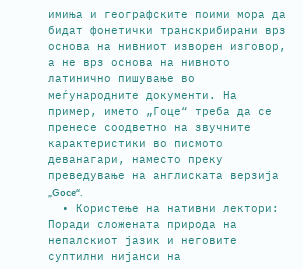имиња и географските поими мора да бидат фонетички транскрибирани врз основа на нивниот изворен изговор, а не врз основа на нивното латинично пишување во меѓународните документи. На пример, името „Гоце“ треба да се пренесе соодветно на звучните карактеристики во писмото деванагари, наместо преку преведување на англиската верзија „Goce“.
  • Користење на нативни лектори: Поради сложената природа на непалскиот јазик и неговите суптилни нијанси на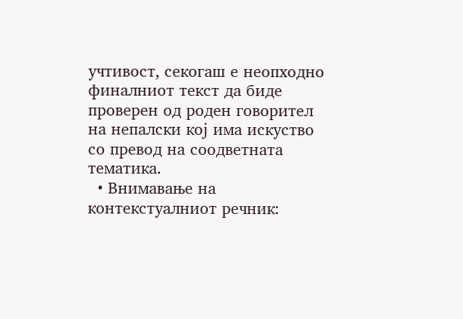учтивост, секогаш е неопходно финалниот текст да биде проверен од роден говорител на непалски кој има искуство со превод на соодветната тематика.
  • Внимавање на контекстуалниот речник: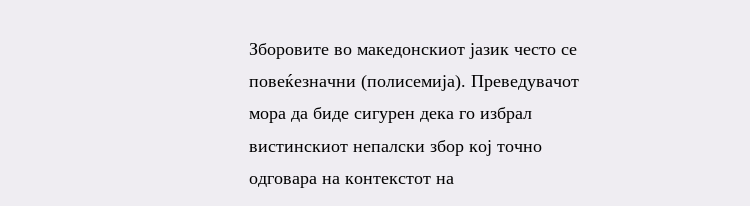Зборовите во македонскиот јазик често се повеќезначни (полисемија). Преведувачот мора да биде сигурен дека го избрал вистинскиот непалски збор кој точно одговара на контекстот на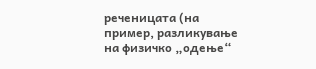реченицата (на пример, разликување на физичко „одење“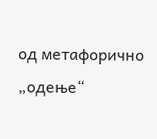од метафорично „одење“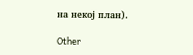на некој план).

Other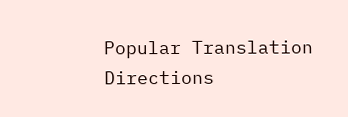Popular Translation Directions